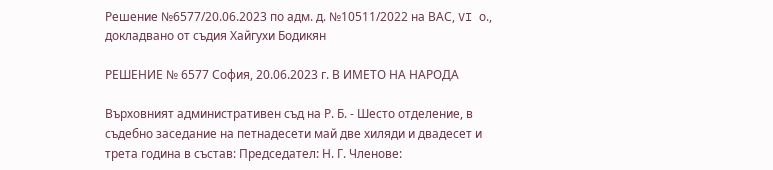Решение №6577/20.06.2023 по адм. д. №10511/2022 на ВАС, VI о., докладвано от съдия Хайгухи Бодикян

РЕШЕНИЕ № 6577 София, 20.06.2023 г. В ИМЕТО НА НАРОДА

Върховният административен съд на Р. Б. - Шесто отделение, в съдебно заседание на петнадесети май две хиляди и двадесет и трета година в състав: Председател: Н. Г. Членове: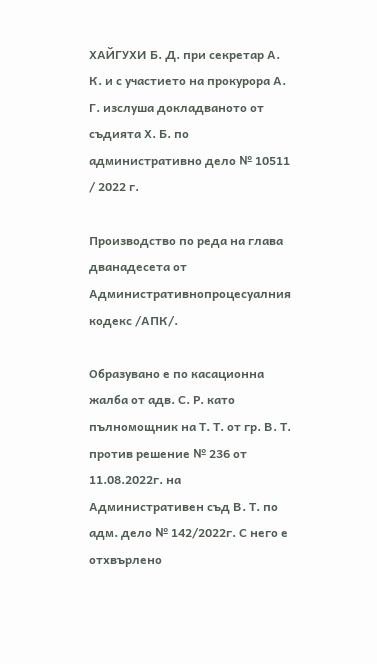ХАЙГУХИ Б. Д. при секретар А. К. и с участието на прокурора А. Г. изслуша докладваното от съдията Х. Б. по административно дело № 10511 / 2022 г.

Производство по реда на глава дванадесета от Административнопроцесуалния кодекс /АПК/.

Образувано е по касационна жалба от адв. С. Р. като пълномощник на Т. Т. от гр. В. Т. против решение № 236 от 11.08.2022г. на Административен съд В. Т. по адм. дело № 142/2022г. С него е отхвърлено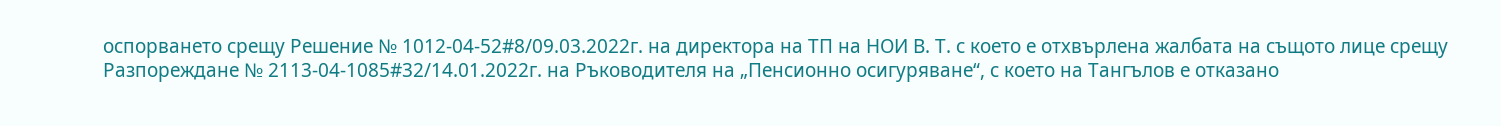оспорването срещу Решение № 1012-04-52#8/09.03.2022г. на директора на ТП на НОИ В. Т. с което е отхвърлена жалбата на същото лице срещу Разпореждане № 2113-04-1085#32/14.01.2022г. на Ръководителя на „Пенсионно осигуряване“, с което на Тангълов е отказано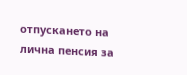отпускането на лична пенсия за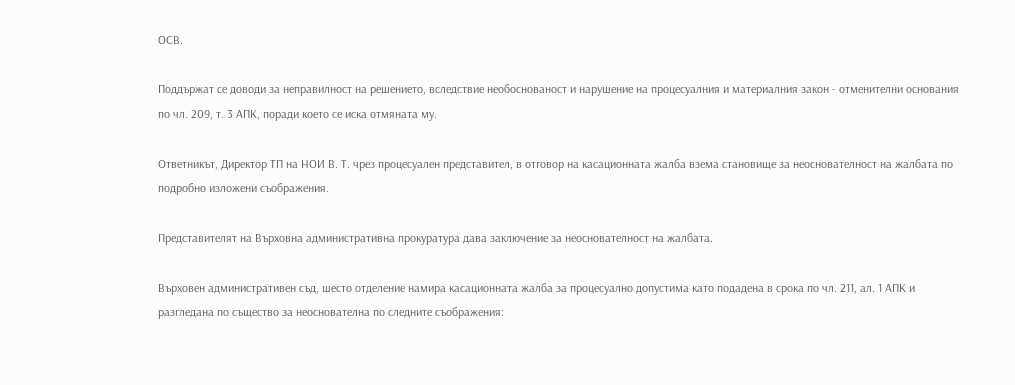ОСВ.

Поддържат се доводи за неправилност на решението, вследствие необоснованост и нарушение на процесуалния и материалния закон - отменителни основания по чл. 209, т. 3 АПК, поради което се иска отмяната му.

Ответникът, Директор ТП на НОИ В. Т. чрез процесуален представител, в отговор на касационната жалба взема становище за неоснователност на жалбата по подробно изложени съображения.

Представителят на Върховна административна прокуратура дава заключение за неоснователност на жалбата.

Върховен административен съд, шесто отделение намира касационната жалба за процесуално допустима като подадена в срока по чл. 211, ал. 1 АПК и разгледана по същество за неоснователна по следните съображения: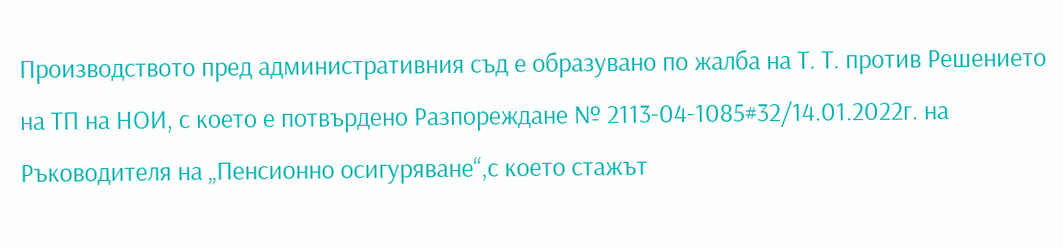Производството пред административния съд е образувано по жалба на Т. Т. против Решението на ТП на НОИ, с което е потвърдено Разпореждане № 2113-04-1085#32/14.01.2022г. на Ръководителя на „Пенсионно осигуряване“,с което стажът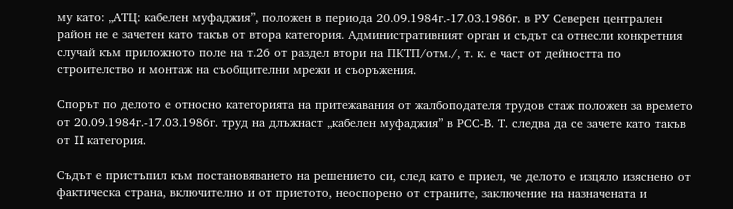му като: „АТЦ: кабелен муфаджия”, положен в периода 20.09.1984г.-17.03.1986г. в РУ Северен централен район не е зачетен като такъв от втора категория. Административният орган и съдът са отнесли конкретния случай към приложното поле на т.26 от раздел втори на ПКТП/отм./, т. к. е част от дейността по строителство и монтаж на съобщителни мрежи и съоръжения.

Спорът по делото е относно категорията на притежавания от жалбоподателя трудов стаж положен за времето от 20.09.1984г.-17.03.1986г. труд на длъжнаст „кабелен муфаджия” в РСС-В. Т. следва да се зачете като такъв от II категория.

Съдът е пристъпил към постановяването на решението си, след като е приел, че делото е изцяло изяснено от фактическа страна, включително и от приетото, неоспорено от страните, заключение на назначената и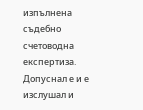изпълнена съдебно счетоводна експертиза. Допуснал е и е изслушал и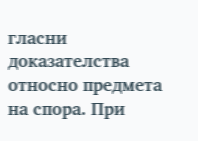гласни доказателства относно предмета на спора. При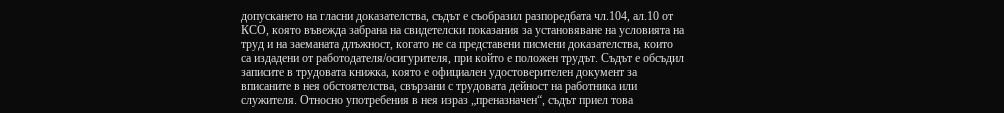допускането на гласни доказателства, съдът е съобразил разпоредбата чл.104, ал.10 от КСО, която въвежда забрана на свидетелски показания за установяване на условията на труд и на заеманата длъжност, когато не са представени писмени доказателства, които са издадени от работодателя/осигурителя, при който е положен трудът. Съдът е обсъдил записите в трудовата книжка, която е официален удостоверителен документ за вписаните в нея обстоятелства, свързани с трудовата дейност на работника или служителя. Относно употребения в нея израз „преназначен“, съдът приел това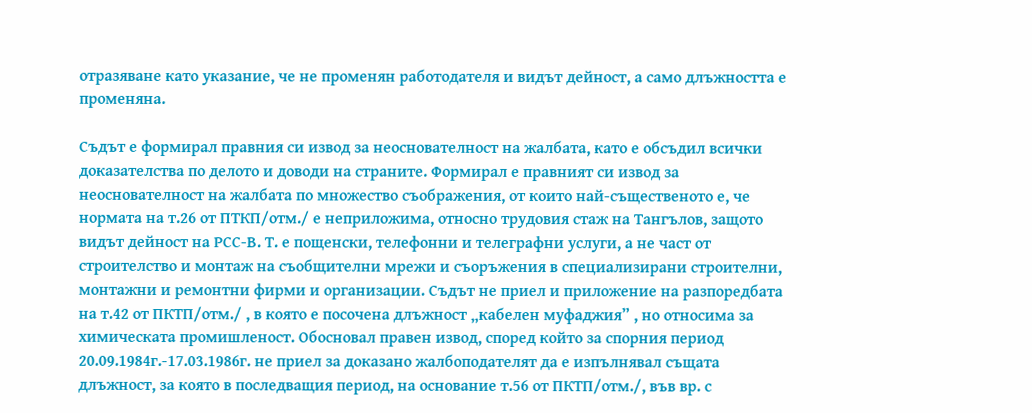отразяване като указание, че не променян работодателя и видът дейност, а само длъжността е променяна.

Съдът е формирал правния си извод за неоснователност на жалбата, като е обсъдил всички доказателства по делото и доводи на страните. Формирал е правният си извод за неоснователност на жалбата по множество съображения, от които най-същественото е, че нормата на т.26 от ПТКП/отм./ е неприложима, относно трудовия стаж на Тангълов, защото видът дейност на РСС-В. Т. е пощенски, телефонни и телеграфни услуги, а не част от строителство и монтаж на съобщителни мрежи и съоръжения в специализирани строителни, монтажни и ремонтни фирми и организации. Съдът не приел и приложение на разпоредбата на т.42 от ПКТП/отм./ , в която е посочена длъжност „кабелен муфаджия” , но относима за химическата промишленост. Обосновал правен извод, според който за спорния период 20.09.1984г.-17.03.1986г. не приел за доказано жалбоподателят да е изпълнявал същата длъжност, за която в последващия период, на основание т.56 от ПКТП/отм./, във вр. с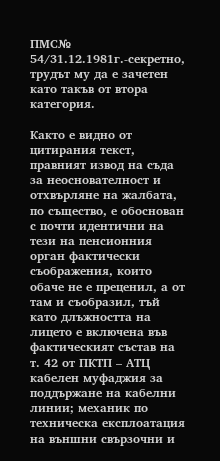ПМС№ 54/31.12.1981г.-секретно, трудът му да е зачетен като такъв от втора категория.

Както е видно от цитирания текст, правният извод на съда за неоснователност и отхвърляне на жалбата, по същество, е обоснован с почти идентични на тези на пенсионния орган фактически съображения, които обаче не е преценил, а от там и съобразил, тъй като длъжността на лицето е включена във фактическият състав на т. 42 от ПКТП – АТЦ кабелен муфаджия за поддържане на кабелни линии; механик по техническа експлоатация на външни свързочни и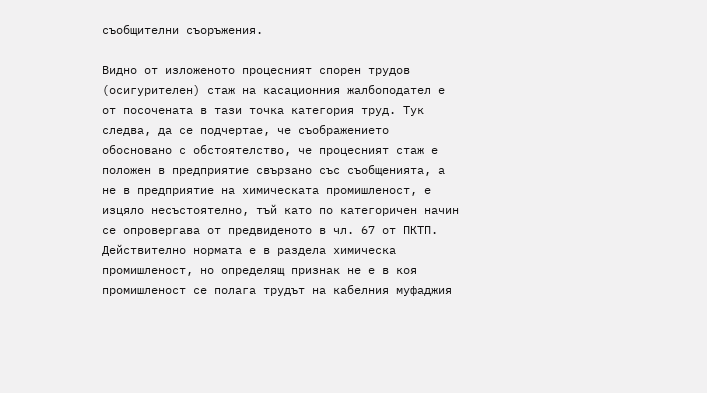съобщителни съоръжения.

Видно от изложеното процесният спорен трудов (осигурителен) стаж на касационния жалбоподател е от посочената в тази точка категория труд. Тук следва, да се подчертае, че съображението обосновано с обстоятелство, че процесният стаж е положен в предприятие свързано със съобщенията, а не в предприятие на химическата промишленост, е изцяло несъстоятелно, тъй като по категоричен начин се опровергава от предвиденото в чл. 67 от ПКТП. Действително нормата е в раздела химическа промишленост, но определящ признак не е в коя промишленост се полага трудът на кабелния муфаджия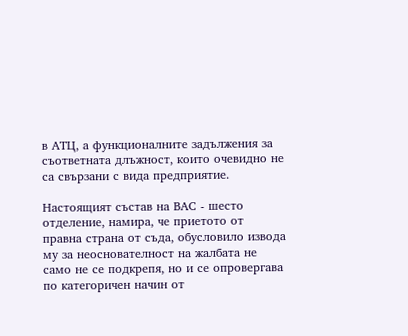в АТЦ, а функционалните задължения за съответната длъжност, които очевидно не са свързани с вида предприятие.

Настоящият състав на ВАС - шесто отделение, намира, че приетото от правна страна от съда, обусловило извода му за неоснователност на жалбата не само не се подкрепя, но и се опровергава по категоричен начин от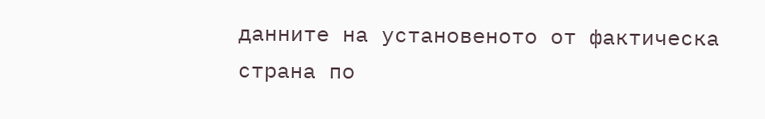данните на установеното от фактическа страна по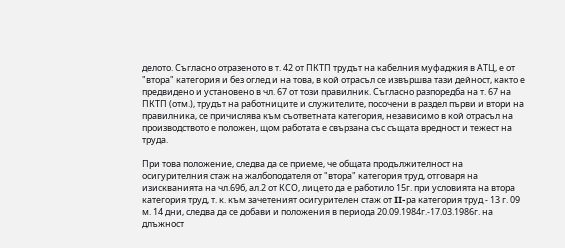делото. Съгласно отразеното в т. 42 от ПКТП трудът на кабелния муфаджия в АТЦ, е от "втора" категория и без оглед и на това, в кой отрасъл се извършва тази дейност, както е предвидено и установено в чл. 67 от този правилник. Съгласно разпоредба на т. 67 на ПКТП (отм.), трудът на работниците и служителите, посочени в раздел първи и втори на правилника, се причислява към съответната категория, независимо в кой отрасъл на производството е положен, щом работата е свързана със същата вредност и тежест на труда.

При това положение, следва да се приеме, че общата продължителност на осигурителния стаж на жалбоподателя от "втора" категория труд, отговаря на изискванията на чл.69б, ал.2 от КСО, лицето да е работило 15г. при условията на втора категория труд, т. к. към зачетеният осигурителен стаж от II-ра категория труд - 13 г. 09 м. 14 дни, следва да се добави и положения в периода 20.09.1984г.-17.03.1986г. на длъжност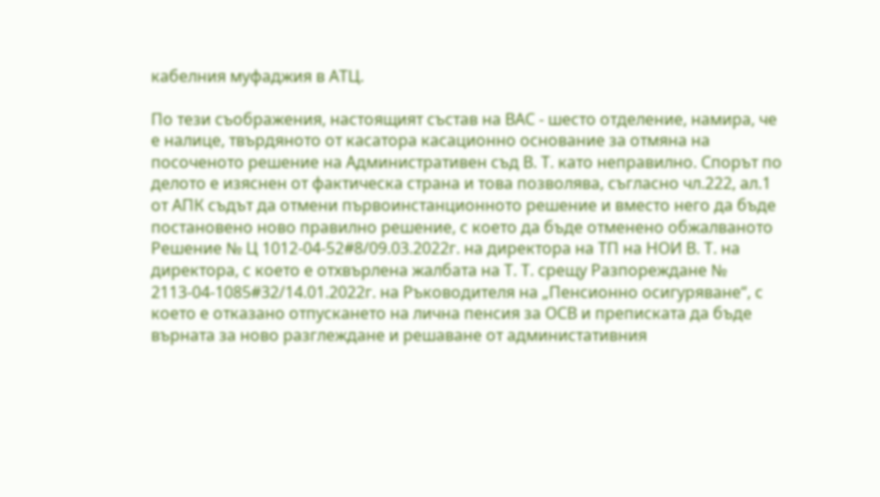кабелния муфаджия в АТЦ.

По тези съображения, настоящият състав на ВАС - шесто отделение, намира, че е налице, твърдяното от касатора касационно основание за отмяна на посоченото решение на Административен съд В. Т. като неправилно. Спорът по делото е изяснен от фактическа страна и това позволява, съгласно чл.222, ал.1 от АПК съдът да отмени първоинстанционното решение и вместо него да бъде постановено ново правилно решение, с което да бъде отменено обжалваното Решение № Ц 1012-04-52#8/09.03.2022г. на директора на ТП на НОИ В. Т. на директора, с което е отхвърлена жалбата на Т. Т. срещу Разпореждане № 2113-04-1085#32/14.01.2022г. на Ръководителя на „Пенсионно осигуряване“, с което е отказано отпускането на лична пенсия за ОСВ и преписката да бъде върната за ново разглеждане и решаване от администативния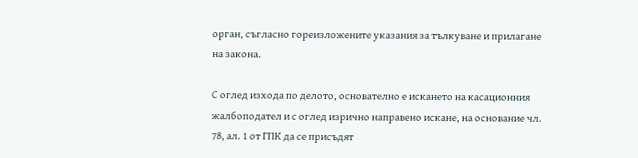орган, съгласно гореизложените указания за тълкуване и прилагане на закона.

С оглед изхода по делото, основателно е искането на касационния жалбоподател и с оглед изрично направено искане, на основание чл. 78, ал. 1 от ГПК да се присъдят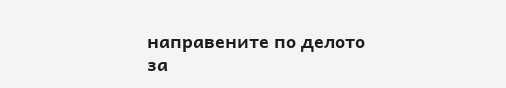направените по делото за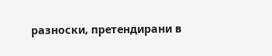разноски, претендирани в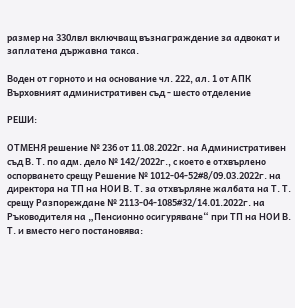размер на 330лвл включващ възнаграждение за адвокат и заплатена държавна такса.

Воден от горното и на основание чл. 222, ал. 1 от АПК Върховният административен съд - шесто отделение

РЕШИ:

ОТМЕНЯ решение № 236 от 11.08.2022г. на Административен съд В. Т. по адм. дело № 142/2022г., с което е отхвърлено оспорването срещу Решение № 1012-04-52#8/09.03.2022г. на директора на ТП на НОИ В. Т. за отхвърляне жалбата на Т. Т. срещу Разпореждане № 2113-04-1085#32/14.01.2022г. на Ръководителя на „Пенсионно осигуряване“ при ТП на НОИ В. Т. и вместо него постановява: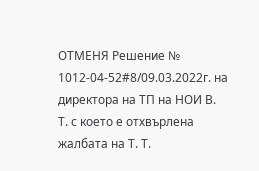ОТМЕНЯ Решение № 1012-04-52#8/09.03.2022г. на директора на ТП на НОИ В. Т. с което е отхвърлена жалбата на Т. Т.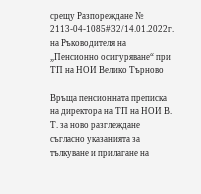срещу Разпореждане № 2113-04-1085#32/14.01.2022г. на Ръководителя на „Пенсионно осигуряване“ при ТП на НОИ Велико Търново

Връща пенсионната преписка на директора на ТП на НОИ В. Т. за ново разглеждане съгласно указанията за тълкуване и прилагане на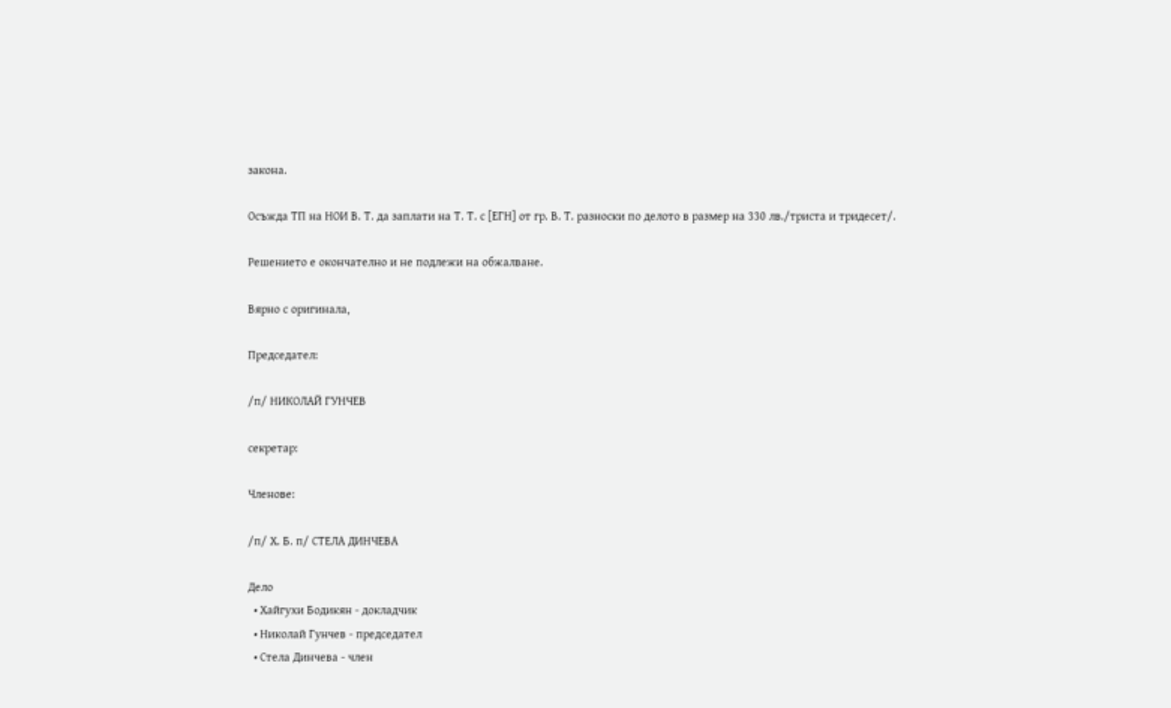закона.

Осъжда ТП на НОИ В. Т. да заплати на Т. Т. с [ЕГН] от гр. В. Т. разноски по делото в размер на 330 лв./триста и тридесет/.

Решението е окончателно и не подлежи на обжалване.

Вярно с оригинала,

Председател:

/п/ НИКОЛАЙ ГУНЧЕВ

секретар:

Членове:

/п/ Х. Б. п/ СТЕЛА ДИНЧЕВА

Дело
  • Хайгухи Бодикян - докладчик
  • Николай Гунчев - председател
  • Стела Динчева - член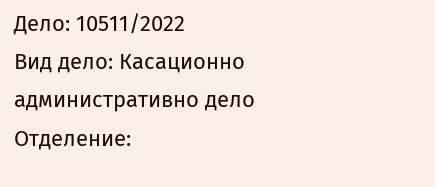Дело: 10511/2022
Вид дело: Касационно административно дело
Отделение: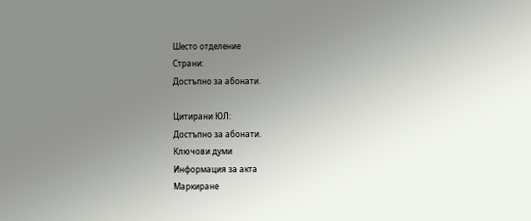Шесто отделение
Страни:
Достъпно за абонати.

Цитирани ЮЛ:
Достъпно за абонати.
Ключови думи
Информация за акта
Маркиране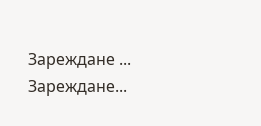Зареждане ...
Зареждане...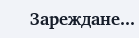Зареждане...